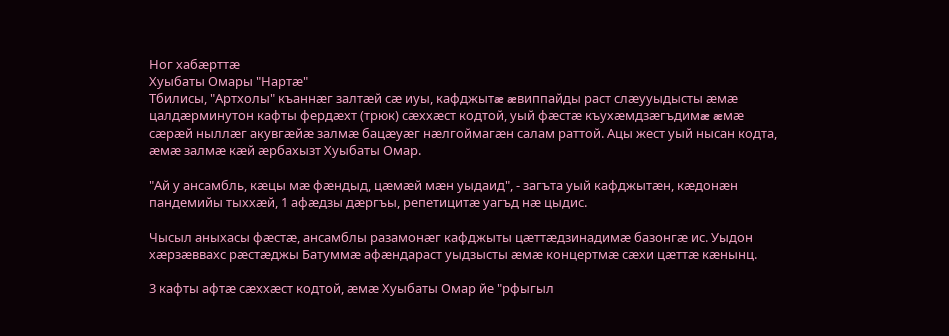Ног хабæрттæ
Хуыбаты Омары "Нартæ"
Тбилисы, "Артхолы" къаннæг залтæй сæ иуы, кафджытæ æвиппайды раст слæууыдысты æмæ цалдæрминутон кафты фердæхт (трюк) сæххæст кодтой, уый фæстæ къухæмдзæгъдимæ æмæ сæрæй ныллæг акувгæйæ залмæ бацæуæг нæлгоймагæн салам раттой. Ацы жест уый нысан кодта, æмæ залмæ кæй æрбахызт Хуыбаты Омар.

"Ай у ансамбль, кæцы мæ фæндыд, цæмæй мæн уыдаид", - загъта уый кафджытæн, кæдонæн пандемийы тыххæй, 1 афæдзы дæргъы, репетицитæ уагъд нæ цыдис.

Чысыл аныхасы фæстæ, ансамблы разамонæг кафджыты цæттæдзинадимæ базонгæ ис. Уыдон хæрзæввахс рæстæджы Батуммæ афæндараст уыдзысты æмæ концертмæ сæхи цæттæ кæнынц.

3 кафты афтæ сæххæст кодтой, æмæ Хуыбаты Омар йе "рфыгыл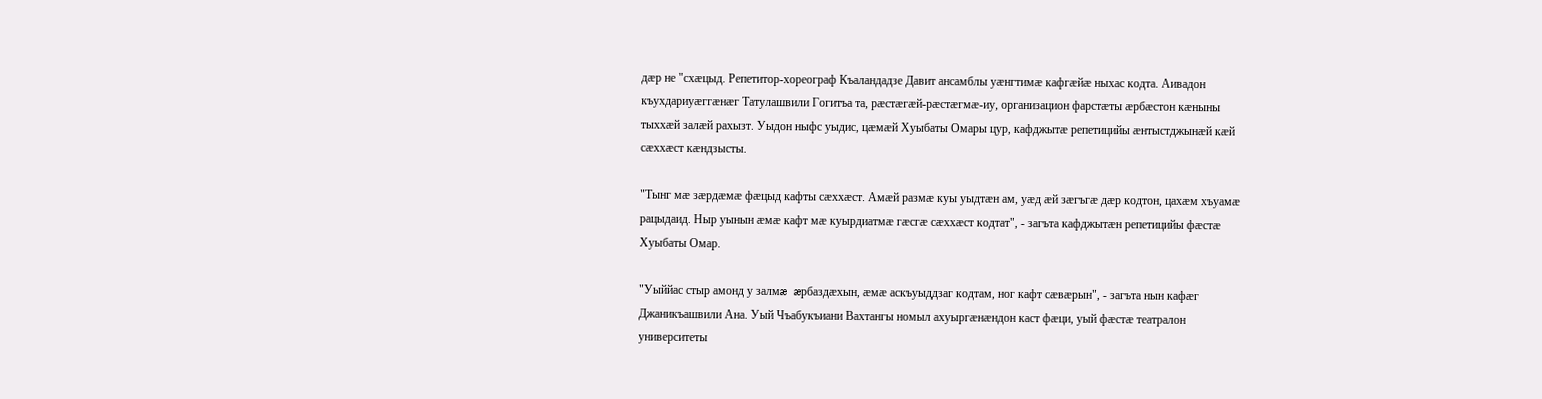дæр не "схæцыд. Репетитор-хореограф Къаландадзе Давит ансамблы уæнгтимæ кафгæйæ ныхас кодта. Аивадон къухдариуæггæнæг Татулашвили Гогитъа та, рæстæгæй-рæстæгмæ-иу, организацион фарстæты æрбæстон кæныны тыххæй залæй рахызт. Уыдон ныфс уыдис, цæмæй Хуыбаты Омары цур, кафджытæ репетицийы æнтыстджынæй кæй сæххæст кæндзысты.

"Тынг мæ зæрдæмæ фæцыд кафты сæххæст. Амæй размæ куы уыдтæн ам, уæд æй зæгъгæ дæр кодтон, цахæм хъуамæ рацыдаид. Ныр уынын æмæ кафт мæ куырдиатмæ гæсгæ сæххæст кодтат", - загъта кафджытæн репетицийы фæстæ Хуыбаты Омар.

"Уыййас стыр амонд у залмæ æрбаздæхын, æмæ аскъуыддзаг кодтам, ног кафт сæвæрын", - загъта нын кафæг Джаникъашвили Ана. Уый Чъабукъиани Вахтангы номыл ахуыргæнæндон каст фæци, уый фæстæ театралон университеты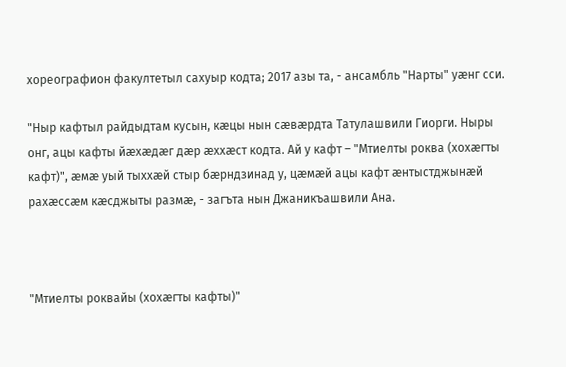хореографион факултетыл сахуыр кодта; 2017 азы та, - ансамбль "Нарты" уæнг сси.

"Ныр кафтыл райдыдтам кусын, кæцы нын сæвæрдта Татулашвили Гиорги. Ныры онг, ацы кафты йæхæдæг дæр æххæст кодта. Ай у кафт – "Мтиелты роква (хохæгты кафт)", æмæ уый тыххæй стыр бæрндзинад у, цæмæй ацы кафт æнтыстджынæй рахæссæм кæсджыты размæ, - загъта нын Джаникъашвили Ана.



"Мтиелты роквайы (хохæгты кафты)"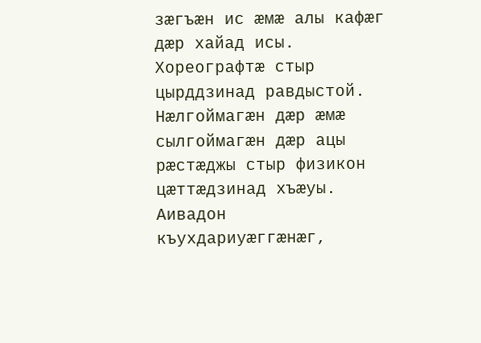зæгъæн ис æмæ алы кафæг дæр хайад исы. Хореографтæ стыр цырддзинад равдыстой. Нæлгоймагæн дæр æмæ сылгоймагæн дæр ацы рæстæджы стыр физикон цæттæдзинад хъæуы. Аивадон къухдариуæггæнæг,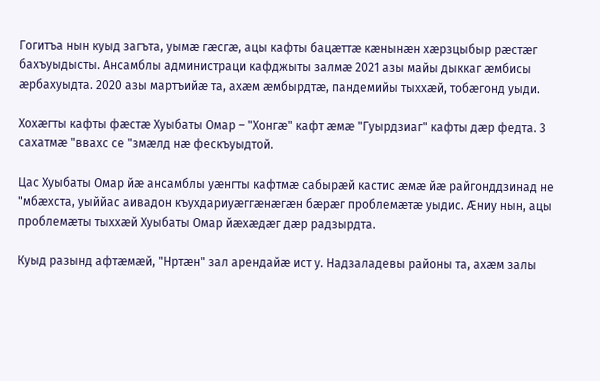Гогитъа нын куыд загъта, уымæ гæсгæ, ацы кафты бацæттæ кæнынæн хæрзцыбыр рæстæг бахъуыдысты. Ансамблы администраци кафджыты залмæ 2021 азы майы дыккаг æмбисы æрбахуыдта. 2020 азы мартъийæ та, ахæм æмбырдтæ, пандемийы тыххæй, тобæгонд уыди.

Хохæгты кафты фæстæ Хуыбаты Омар – "Хонгæ" кафт æмæ "Гуырдзиаг" кафты дæр федта. 3 сахатмæ "ввахс се "змæлд нæ фескъуыдтой.

Цас Хуыбаты Омар йæ ансамблы уæнгты кафтмæ сабырæй кастис æмæ йæ райгонддзинад не "мбæхста, уыййас аивадон къухдариуæггæнæгæн бæрæг проблемæтæ уыдис. Æниу нын, ацы проблемæты тыххæй Хуыбаты Омар йæхæдæг дæр радзырдта.

Куыд разынд афтæмæй, "Нртæн" зал арендайæ ист у. Надзаладевы районы та, ахæм залы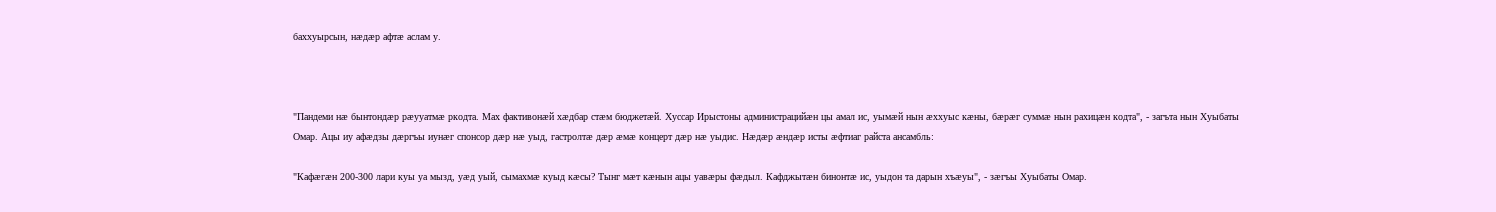баххуырсын, нæдæр афтæ аслам у.



"Пандеми нæ бынтондæр рæууатмæ ркодта. Мах фактивонæй хæдбар стæм бюджетæй. Хуссар Ирыстоны администрацийæн цы амал ис, уымæй нын æххуыс кæны, бæрæг суммæ нын рахицæн кодта", - загъта нын Хуыбаты Омар. Ацы иу афæдзы дæргъы иунæг спонсор дæр нæ уыд, гастролтæ дæр æмæ концерт дæр нæ уыдис. Нæдæр æндæр исты æфтиаг райста ансамбль:

"Кафæгæн 200-300 лари куы уа мызд, уæд уый, сымахмæ куыд кæсы? Тынг мæт кæнын ацы уавæры фæдыл. Кафджытæн бинонтæ ис, уыдон та дарын хъæуы", - зæгъы Хуыбаты Омар.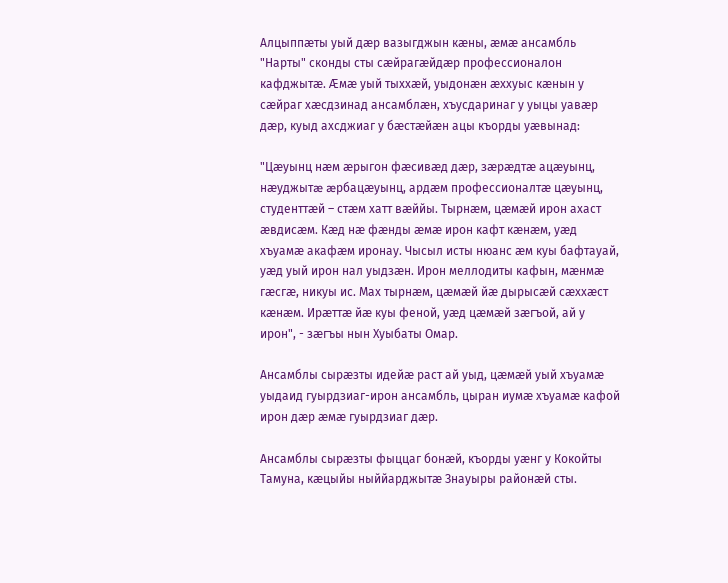Алцыппæты уый дæр вазыгджын кæны, æмæ ансамбль "Нарты" сконды сты сæйрагæйдæр профессионалон кафджытæ. Æмæ уый тыххæй, уыдонæн æххуыс кæнын у сæйраг хæсдзинад ансамблæн, хъусдаринаг у уыцы уавæр дæр, куыд ахсджиаг у бæстæйæн ацы къорды уæвынад:

"Цæуынц нæм æрыгон фæсивæд дæр, зæрæдтæ ацæуынц, нæуджытæ æрбацæуынц, ардæм профессионалтæ цæуынц, студенттæй – стæм хатт вæййы. Тырнæм, цæмæй ирон ахаст æвдисæм. Кæд нæ фæнды æмæ ирон кафт кæнæм, уæд хъуамæ акафæм иронау. Чысыл исты нюанс æм куы бафтауай, уæд уый ирон нал уыдзæн. Ирон меллодиты кафын, мæнмæ гæсгæ, никуы ис. Мах тырнæм, цæмæй йæ дырысæй сæххæст кæнæм. Ирæттæ йæ куы феной, уæд цæмæй зæгъой, ай у ирон", - зæгъы нын Хуыбаты Омар.

Ансамблы сырæзты идейæ раст ай уыд, цæмæй уый хъуамæ уыдаид гуырдзиаг-ирон ансамбль, цыран иумæ хъуамæ кафой ирон дæр æмæ гуырдзиаг дæр.

Ансамблы сырæзты фыццаг бонæй, къорды уæнг у Кокойты Тамуна, кæцыйы ныййарджытæ Знауыры районæй сты.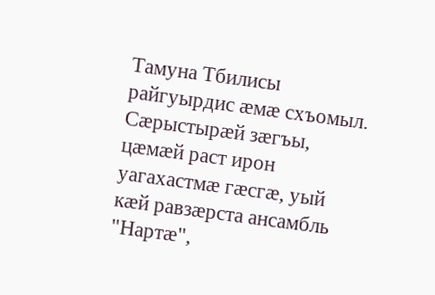Тамуна Тбилисы райгуырдис æмæ схъомыл. Сæрыстырæй зæгъы, цæмæй раст ирон уагахастмæ гæсгæ, уый кæй равзæрста ансамбль "Нартæ",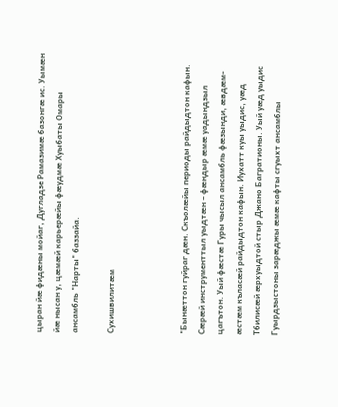цыран йæ фидæны мойаг, Дугладзе Рамазимæ базонгæ ис. Уымæн йæ нысан у, цæмæй карьерæйы фæудмæ Хуыбаты Омары ансамбль "Нарты" баззайа.

Сухишвилитæм



"Бынæттон гуйраг дæн. Скъолæйы периоды райдыдтон кафын. Сæрæй инструменттыл уыдтæн – фæндыр æмæ уадындзыл цагътон. Уый фæстæ Гуры чысыл ансамбль фæзынди, æвдæм-æстæм къласæй райдыдтон кафын. Иухатт куы уыдис, уæд Тбилисæй æрхуыдтой стыр Джано Багратионы. Уый уæд уыдис Гуырдзыстоны зарæджы æмæ кафты сгуыхт ансамблы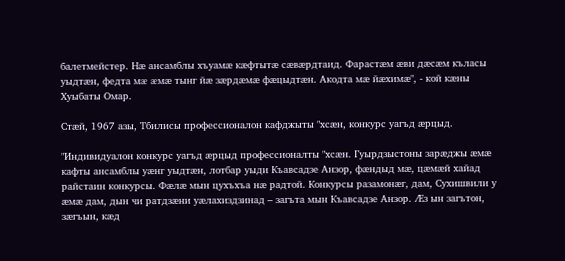балетмейстер. Нæ ансамблы хъуамæ кæфтытæ сæвæрдтаид. Фарастæм æви дæсæм къласы уыдтæн, федта мæ æмæ тынг йæ зæрдæмæ фæцыдтæн. Акодта мæ йæхимæ", - кой кæны Хуыбаты Омар.

Стæй, 1967 азы, Тбилисы профессионалон кафджыты "хсæн, конкурс уагъд æрцыд.

"Индивидуалон конкурс уагъд æрцыд профессионалты "хсæн. Гуырдзыстоны зарæджы æмæ кафты ансамблы уæнг уыдтæн, лотбар уыди Къавсадзе Анзор, фæндыд мæ, цæмæй хайад райстаин конкурсы. Фæлæ мын цухъхъа нæ радтой. Конкурсы разамонæг, дам, Сухишвили у æмæ дам, дын чи ратдзæни уæлахиздзинад – загъта мын Къавсадзе Анзор. Æз ын загътон, зæгъын, кæд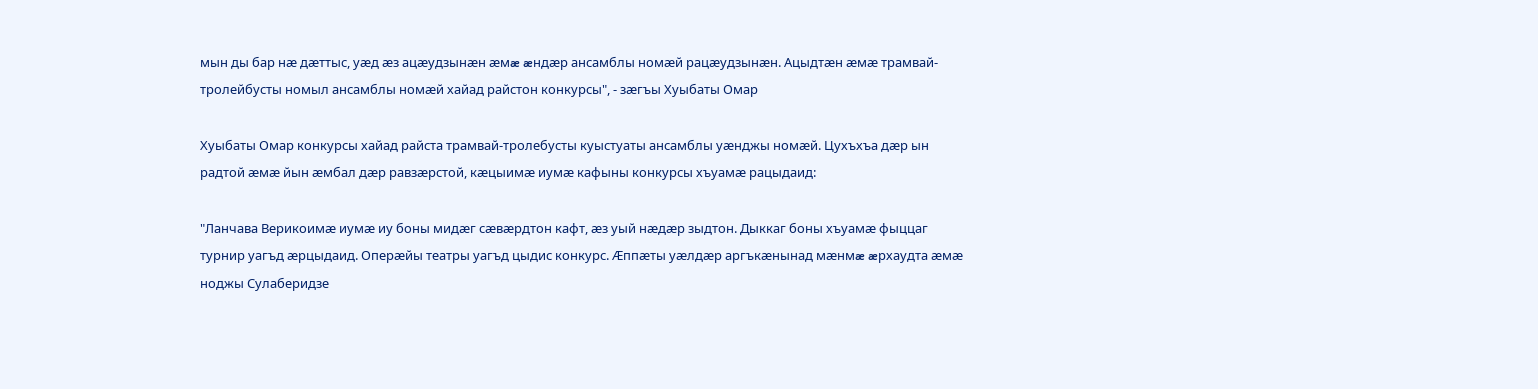мын ды бар нæ дæттыс, уæд æз ацæудзынæн æмæ æндæр ансамблы номæй рацæудзынæн. Ацыдтæн æмæ трамвай-тролейбусты номыл ансамблы номæй хайад райстон конкурсы", - зæгъы Хуыбаты Омар

Хуыбаты Омар конкурсы хайад райста трамвай-тролебусты куыстуаты ансамблы уæнджы номæй. Цухъхъа дæр ын радтой æмæ йын æмбал дæр равзæрстой, кæцыимæ иумæ кафыны конкурсы хъуамæ рацыдаид:

"Ланчава Верикоимæ иумæ иу боны мидæг сæвæрдтон кафт, æз уый нæдæр зыдтон. Дыккаг боны хъуамæ фыццаг турнир уагъд æрцыдаид. Оперæйы театры уагъд цыдис конкурс. Æппæты уæлдæр аргъкæнынад мæнмæ æрхаудта æмæ ноджы Сулаберидзе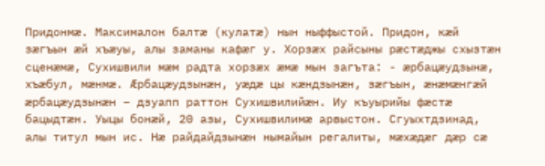Придонмæ. Максималон балтæ (кулатæ) нын ныффыстой. Придон, кæй зæгъын æй хъæуы, алы заманы кафæг у. Хорзæх райсыны рæстæджы схызтæн сценæмæ, Сухишвили мæм радта хорзæх æмæ мын загъта: - æрбацæудзынæ, хъæбул, мæнмæ. Æрбацæудзынæн, уæдæ цы кæндзынæн, зæгъын, æнæмæнгæй æрбацæудзынæн – дзуапп раттон Сухишвилийæн. Иу къуырийы фæстæ бацыдтæн. Уыцы бонæй, 20 азы, Сухишвилимæ арвыстон. Сгуыхтдзинад, алы титул мын ис. Нæ райдайдзынæн нымайын регалиты, мæхæдæг дæр сæ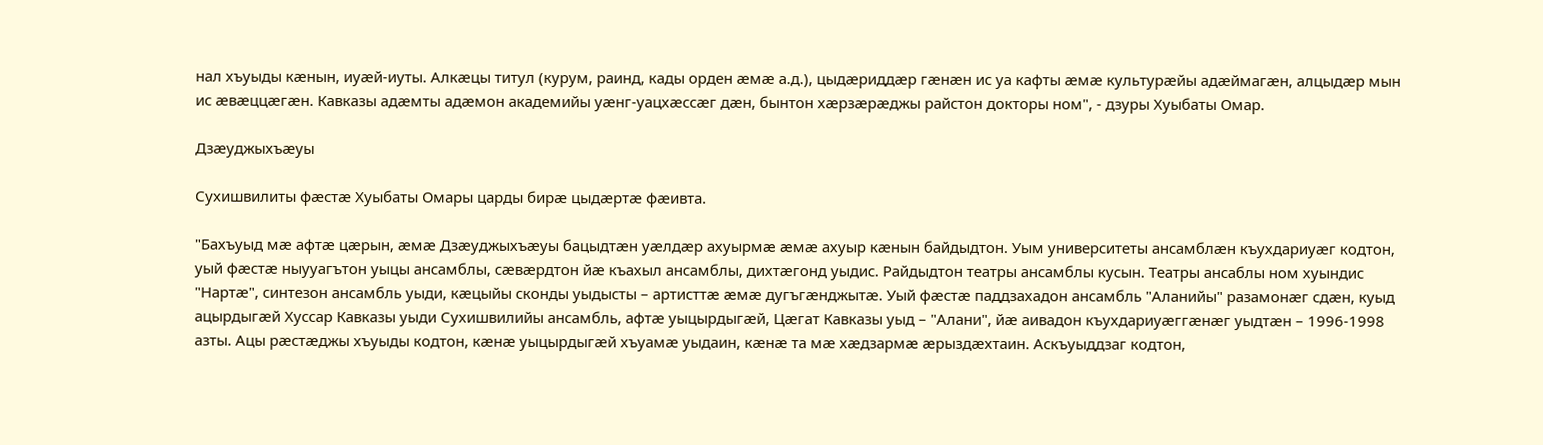нал хъуыды кæнын, иуæй-иуты. Алкæцы титул (курум, раинд, кады орден æмæ а.д.), цыдæриддæр гæнæн ис уа кафты æмæ культурæйы адæймагæн, алцыдæр мын ис æвæццæгæн. Кавказы адæмты адæмон академийы уæнг-уацхæссæг дæн, бынтон хæрзæрæджы райстон докторы ном", - дзуры Хуыбаты Омар.

Дзæуджыхъæуы

Сухишвилиты фæстæ Хуыбаты Омары царды бирæ цыдæртæ фæивта.

"Бахъуыд мæ афтæ цæрын, æмæ Дзæуджыхъæуы бацыдтæн уæлдæр ахуырмæ æмæ ахуыр кæнын байдыдтон. Уым университеты ансамблæн къухдариуæг кодтон, уый фæстæ ныууагътон уыцы ансамблы, сæвæрдтон йæ къахыл ансамблы, дихтæгонд уыдис. Райдыдтон театры ансамблы кусын. Театры ансаблы ном хуындис "Нартæ", синтезон ансамбль уыди, кæцыйы сконды уыдысты – артисттæ æмæ дугъгæнджытæ. Уый фæстæ паддзахадон ансамбль "Аланийы" разамонæг сдæн, куыд ацырдыгæй Хуссар Кавказы уыди Сухишвилийы ансамбль, афтæ уыцырдыгæй, Цæгат Кавказы уыд – "Алани", йæ аивадон къухдариуæггæнæг уыдтæн – 1996-1998 азты. Ацы рæстæджы хъуыды кодтон, кæнæ уыцырдыгæй хъуамæ уыдаин, кæнæ та мæ хæдзармæ æрыздæхтаин. Аскъуыддзаг кодтон,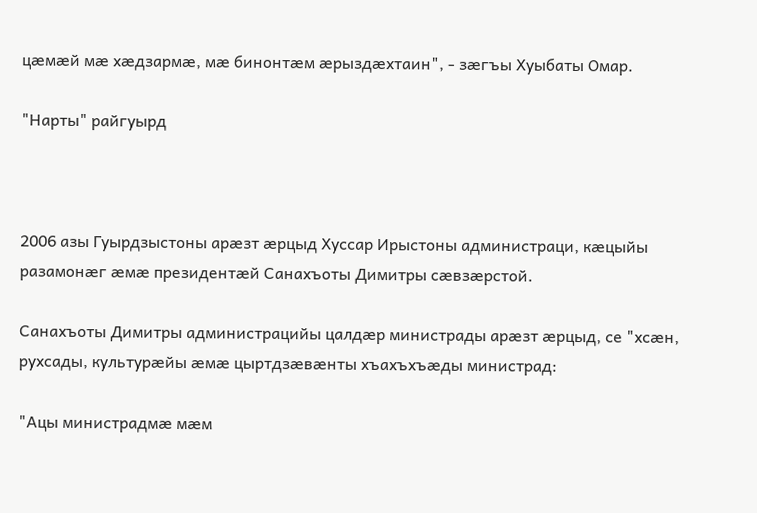цæмæй мæ хæдзармæ, мæ бинонтæм æрыздæхтаин", - зæгъы Хуыбаты Омар.

"Нарты" райгуырд



2006 азы Гуырдзыстоны арæзт æрцыд Хуссар Ирыстоны администраци, кæцыйы разамонæг æмæ президентæй Санахъоты Димитры сæвзæрстой.

Санахъоты Димитры администрацийы цалдæр министрады арæзт æрцыд, се "хсæн, рухсады, культурæйы æмæ цыртдзæвæнты хъахъхъæды министрад:

"Ацы министрадмæ мæм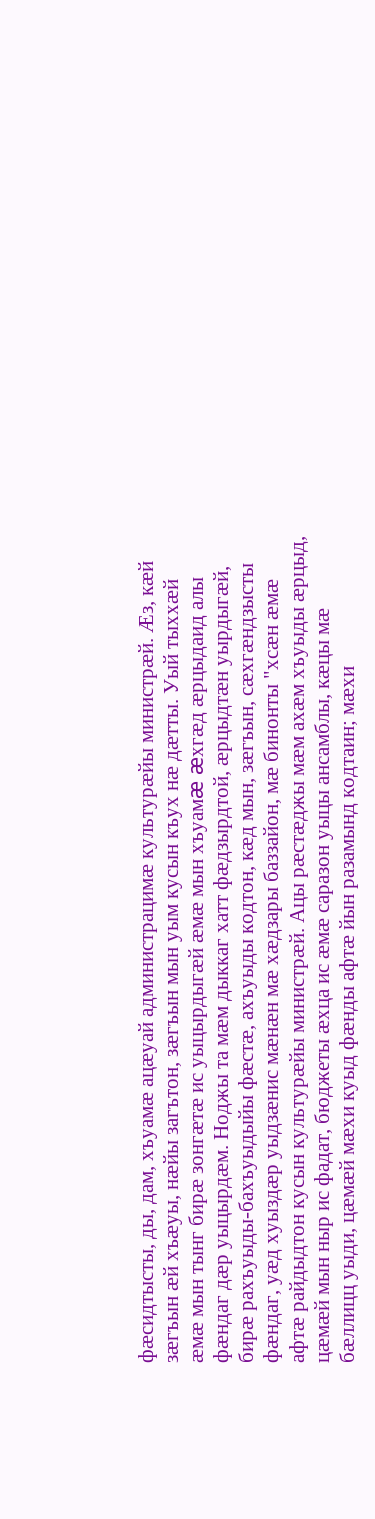фæсидтысты, ды, дам, хъуамæ ацæуай администрацимæ культурæйы министрæй. Æз, кæй зæгъын æй хъæуы, нæйы загътон, зæгъын мын уым кусын къух нæ дæтты. Уый тыххæй æмæ мын тынг бирæ зонгæтæ ис уыцырдыгæй æмæ мын хъуамæ æхгæд æрцыдаид алы фæндаг дæр уыцырдæм. Ноджы та мæм дыккаг хатт фæдзырдтой, æрцыдтæн уырдыгæй, бирæ рахъуыды-бахъуыдыйы фæстæ, ахъуыды кодтон, кæд мын, зæгъын, сæхгæндзысты фæндаг, уæд хуыздæр уыдзæнис мæнæн мæ хæдзары баззайон, мæ бинонты "хсæн æмæ афтæ райдыдтон кусын культурæйы министрæй. Ацы рæстæджы мæм ахæм хъуыды æрцыд, цæмæй мын ныр ис фадат, бюджеты æхца ис æмæ саразон уыцы ансамблы, кæцы мæ бæллицц уыди, цæмæй мæхи куыд фæнды афтæ йын разамынд кодтаин; мæхи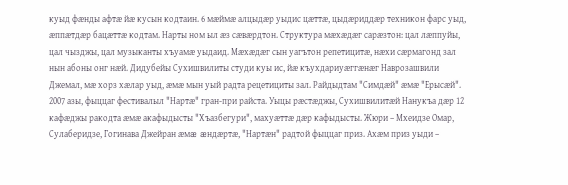куыд фæнды афтæ йæ кусын кодтаин. 6 мæймæ алцыдæр уыдис цæттæ, цыдæриддæр техникон фарс уыд, æппæтдæр бацæттæ кодтам. Нарты ном ыл æз сæвæрдтон. Структура мæхæдæг сарæзтон: цал лæппуйы, цал чызджы, цал музыканты хъуамæ уыдаид. Мæхæдæг сын уагътон репетицитæ, нæхи сæрмагонд зал нын абоны онг нæй. Дидубейы Сухишвилиты студи куы ис, йæ къухдариуæггæнæг Наврозашвили Джемал, мæ хорз хæлар уыд, æмæ мын уый радта рецетициты зал. Райдыдтам "Симдæй" æмæ "Ерысæй". 2007 азы, фыццаг фестивалыл "Нартæ" гран-при райста. Уыцы рæстæджы, Сухишвилитæй Нанукъа дæр 12 кафæджы ракодта æмæ акафыдысты "Хъазбегури", махуæттæ дæр кафыдысты. Жюри – Мхеидзе Омар, Сулаберидзе, Гогинава Джейран æмæ æндæртæ, "Нартæн" радтой фыццаг приз. Ахæм приз уыди –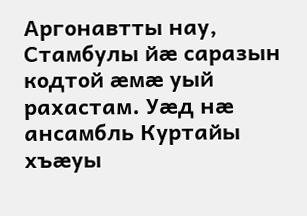Аргонавтты нау, Стамбулы йæ саразын кодтой æмæ уый рахастам. Уæд нæ ансамбль Куртайы хъæуы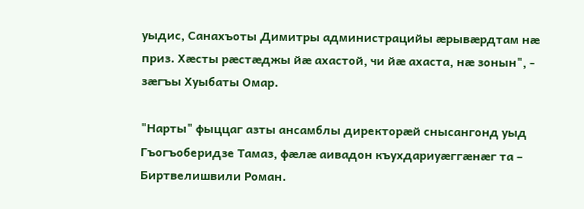уыдис, Санахъоты Димитры администрацийы æрывæрдтам нæ приз. Хæсты рæстæджы йæ ахастой, чи йæ ахаста, нæ зонын", - зæгъы Хуыбаты Омар.

"Нарты" фыццаг азты ансамблы директорæй снысангонд уыд Гъогъоберидзе Тамаз, фæлæ аивадон къухдариуæггæнæг та – Биртвелишвили Роман.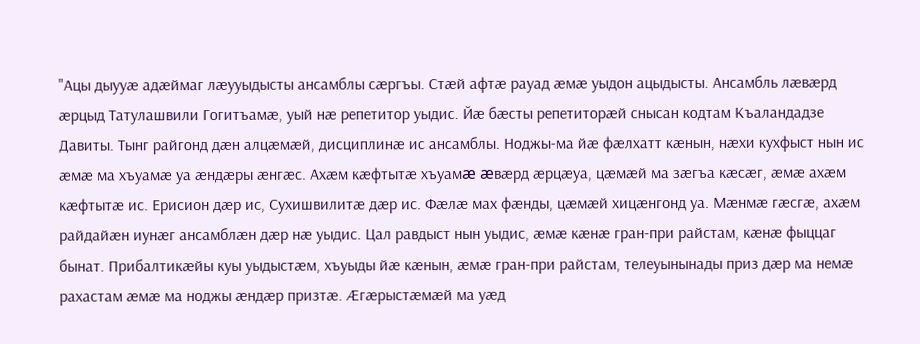"Ацы дыууæ адæймаг лæууыдысты ансамблы сæргъы. Стæй афтæ рауад æмæ уыдон ацыдысты. Ансамбль лæвæрд æрцыд Татулашвили Гогитъамæ, уый нæ репетитор уыдис. Йæ бæсты репетиторæй снысан кодтам Къаландадзе Давиты. Тынг райгонд дæн алцæмæй, дисциплинæ ис ансамблы. Ноджы-ма йæ фæлхатт кæнын, нæхи кухфыст нын ис æмæ ма хъуамæ уа æндæры æнгæс. Ахæм кæфтытæ хъуамæ æвæрд æрцæуа, цæмæй ма зæгъа кæсæг, æмæ ахæм кæфтытæ ис. Ерисион дæр ис, Сухишвилитæ дæр ис. Фæлæ мах фæнды, цæмæй хицæнгонд уа. Мæнмæ гæсгæ, ахæм райдайæн иунæг ансамблæн дæр нæ уыдис. Цал равдыст нын уыдис, æмæ кæнæ гран-при райстам, кæнæ фыццаг бынат. Прибалтикæйы куы уыдыстæм, хъуыды йæ кæнын, æмæ гран-при райстам, телеуынынады приз дæр ма немæ рахастам æмæ ма ноджы æндæр призтæ. Æгæрыстæмæй ма уæд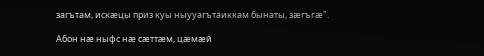загътам, искæцы приз куы ныууагътаиккам бынаты, зæгъгæ".

Абон нæ ныфс нæ сæттæм, цæмæй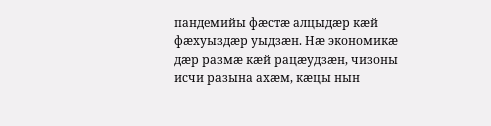пандемийы фæстæ алцыдæр кæй фæхуыздæр уыдзæн. Нæ экономикæ дæр размæ кæй рацæудзæн, чизоны исчи разына ахæм, кæцы нын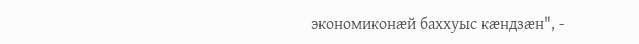экономиконæй баххуыс кæндзæн", -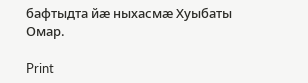бафтыдта йæ ныхасмæ Хуыбаты Омар.

Print